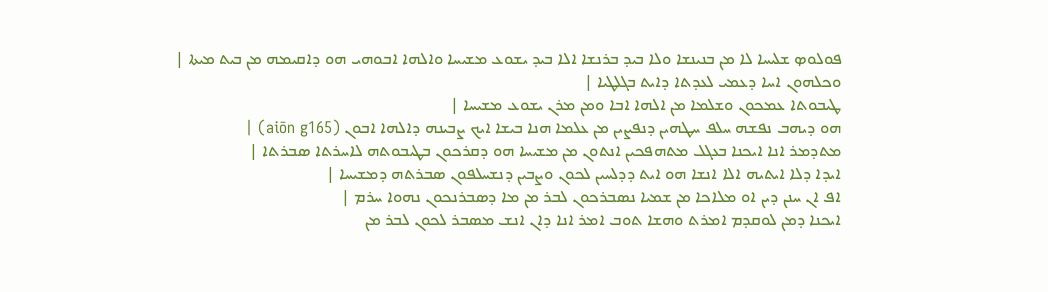ܦܘܠܘܤ ܫܠܝܚܐ ܠܐ ܡܢ ܒܢܝܢܫܐ ܘܠܐ ܒܝܕ ܒܪܢܫܐ ܐܠܐ ܒܝܕ ܝܫܘܥ ܡܫܝܚܐ ܘܐܠܗܐ ܐܒܘܗܝ ܗܘ ܕܐܩܝܡܗ ܡܢ ܒܝܬ ܡܝܬܐ |
ܘܟܠܗܘܢ ܐܚܐ ܕܥܡܝ ܠܥܕܬܐ ܕܐܝܬ ܒܓܠܛܝܐ |
ܛܝܒܘܬܐ ܥܡܟܘܢ ܘܫܠܡܐ ܡܢ ܐܠܗܐ ܐܒܐ ܘܡܢ ܡܪܢ ܝܫܘܥ ܡܫܝܚܐ |
ܗܘ ܕܝܗܒ ܢܦܫܗ ܚܠܦ ܚܛܗܝܢ ܕܢܦܨܝܢ ܡܢ ܥܠܡܐ ܗܢܐ ܒܝܫܐ ܐܝܟ ܨܒܝܢܗ ܕܐܠܗܐ ܐܒܘܢ (aiōn g165) |
ܡܬܕܡܪ ܐܢܐ ܐܝܟܢܐ ܒܥܓܠ ܡܬܗܦܟܝܢ ܐܢܬܘܢ ܡܢ ܡܫܝܚܐ ܗܘ ܕܩܪܟܘܢ ܒܛܝܒܘܬܗ ܠܐܚܪܬܐ ܤܒܪܬܐ |
ܐܝܕܐ ܕܠܐ ܐܝܬܝܗ ܐܠܐ ܐܢܫܐ ܗܘ ܐܝܬ ܕܕܠܚܝܢ ܠܟܘܢ ܘܨܒܝܢ ܕܢܫܚܠܦܘܢ ܤܒܪܬܗ ܕܡܫܝܚܐ |
ܐܦ ܐܢ ܚܢܢ ܕܝܢ ܐܘ ܡܠܐܟܐ ܡܢ ܫܡܝܐ ܢܤܒܪܟܘܢ ܠܒܪ ܡܢ ܡܐ ܕܤܒܪܢܟܘܢ ܢܗܘܐ ܚܪܡ |
ܐܝܟܢܐ ܕܡܢ ܠܘܩܕܡ ܐܡܪܬ ܘܗܫܐ ܬܘܒ ܐܡܪ ܐܢܐ ܕܐܢ ܐܢܫ ܡܤܒܪ ܠܟܘܢ ܠܒܪ ܡܢ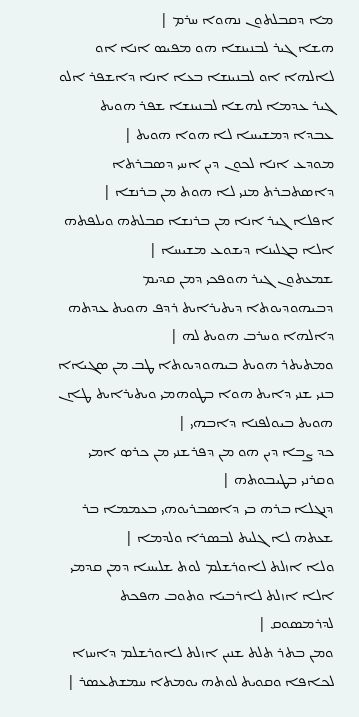ܡܐ ܕܩܒܠܬܘܢ ܢܗܘܐ ܚܪܡ |
ܗܫܐ ܓܝܪ ܠܒܢܝܢܫܐ ܗܘ ܡܦܝܤ ܐܢܐ ܐܘ ܠܐܠܗܐ ܐܘ ܠܒܢܝܢܫܐ ܒܥܐ ܐܢܐ ܕܐܫܦܪ ܐܠܘ ܓܝܪ ܥܕܡܐ ܠܗܫܐ ܠܒܢܝܢܫܐ ܫܦܪ ܗܘܝܬ ܥܒܕܐ ܕܡܫܝܚܐ ܠܐ ܗܘܐ ܗܘܝܬ |
ܡܘܕܥ ܐܢܐ ܠܟܘܢ ܕܝܢ ܐܚܝ ܕܤܒܪܬܐ ܕܐܤܬܒܪܬ ܡܢܝ ܠܐ ܗܘܬ ܡܢ ܒܪܢܫܐ |
ܐܦܠܐ ܓܝܪ ܐܢܐ ܡܢ ܒܪܢܫܐ ܩܒܠܬܗ ܘܝܠܦܬܗ ܐܠܐ ܒܓܠܝܢܐ ܕܝܫܘܥ ܡܫܝܚܐ |
ܫܡܥܬܘܢ ܓܝܪ ܗܘܦܟܝ ܕܡܢ ܩܕܝܡ ܕܒܝܗܘܕܝܘܬܐ ܕܝܬܝܪܐܝܬ ܪܕܦ ܗܘܝܬ ܥܕܬܗ ܕܐܠܗܐ ܘܚܪܒ ܗܘܝܬ ܠܗ |
ܘܡܬܝܬܪ ܗܘܝܬ ܒܝܗܘܕܝܘܬܐ ܛܒ ܡܢ ܤܓܝܐܐ ܒܢܝ ܫܢܝ ܕܐܝܬ ܗܘܐ ܒܛܘܗܡܝ ܘܝܬܝܪܐܝܬ ܛܐܢ ܗܘܝܬ ܒܝܘܠܦܢܐ ܕܐܒܗܝ |
ܟܕ ܨܒܐ ܕܝܢ ܗܘ ܡܢ ܕܦܪܫܢܝ ܡܢ ܟܪܤ ܐܡܝ ܘܩܪܢܝ ܒܛܝܒܘܬܗ |
ܕܢܓܠܐ ܒܪܗ ܒܝ ܕܐܤܒܪܝܘܗܝ ܒܥܡܡܐ ܒܪ ܫܥܬܗ ܠܐ ܓܠܝܬ ܠܒܤܪܐ ܘܠܕܡܐ |
ܘܠܐ ܐܙܠܬ ܠܐܘܪܫܠܡ ܠܘܬ ܫܠܝܚܐ ܕܡܢ ܩܕܡܝ ܐܠܐ ܐܙܠܬ ܠܐܪܒܝܐ ܘܬܘܒ ܗܦܟܬ ܠܕܪܡܤܘܩ |
ܘܡܢ ܒܬܪ ܬܠܬ ܫܢܝܢ ܐܙܠܬ ܠܐܘܪܫܠܡ ܕܐܚܙܐ ܠܟܐܦܐ ܘܩܘܝܬ ܠܘܬܗ ܝܘܡܬܐ ܚܡܫܬܥܤܪ |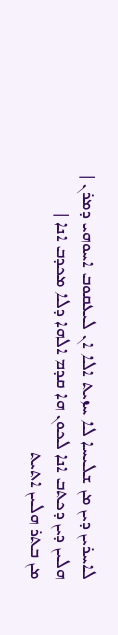ܠܐܚܪܝܢ ܕܝܢ ܡܢ ܫܠܝܚܐ ܠܐ ܚܙܝܬ ܐܠܐ ܐܢ ܠܝܥܩܘܒ ܐܚܘܗܝ ܕܡܪܢ |
ܗܠܝܢ ܕܝܢ ܕܟܬܒ ܐܢܐ ܠܟܘܢ ܗܐ ܩܕܡ ܐܠܗܐ ܕܠܐ ܡܟܕܒ ܐܢܐ |
ܡܢ ܒܬܪ ܗܠܝܢ ܐܬܝܬ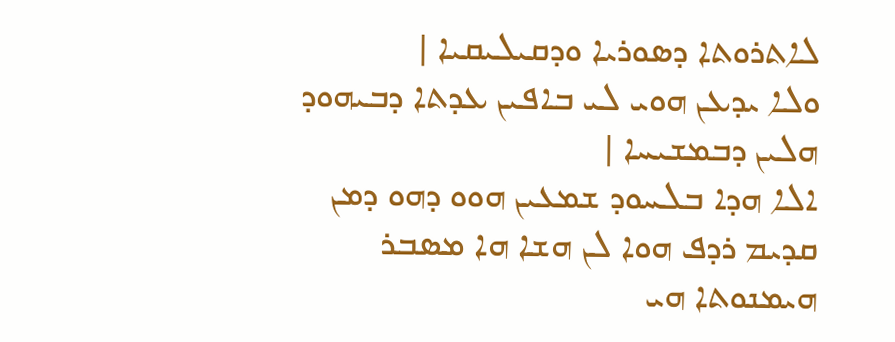ܠܐܬܪܘܬܐ ܕܤܘܪܝܐ ܘܕܩܝܠܝܩܝܐ |
ܘܠܐ ܝܕܥܢ ܗܘܝ ܠܝ ܒܐܦܝܢ ܥܕܬܐ ܕܒܝܗܘܕ ܗܠܝܢ ܕܒܡܫܝܚܐ |
ܐܠܐ ܗܕܐ ܒܠܚܘܕ ܫܡܥܝܢ ܗܘܘ ܕܗܘ ܕܡܢ ܩܕܝܡ ܪܕܦ ܗܘܐ ܠܢ ܗܫܐ ܗܐ ܡܤܒܪ ܗܝܡܢܘܬܐ ܗܝ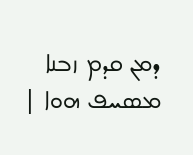ܕܡܢ ܩܕܡ ܙܒܢܐ ܡܤܚܦ ܗܘܐ |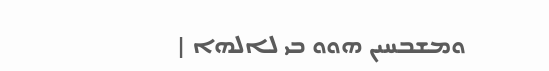ܘܡܫܒܚܝܢ ܗܘܘ ܒܝ ܠܐܠܗܐ |